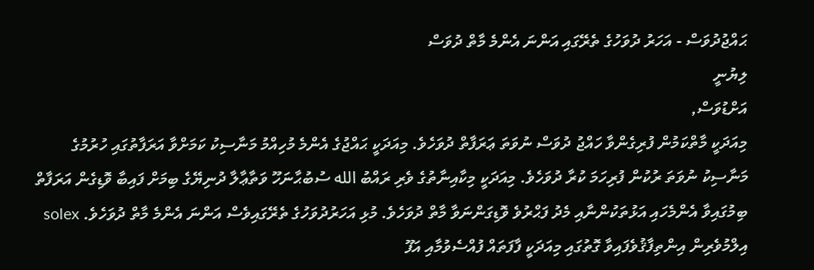ޙައްޖުދުވަސް - އަހަރު ދުވަހުގެ ތެރޭގައި އަންނަ އެންމެ މާތް ދުވަސް
ލިޔުނީ
އަށްޑުވަސް,
މިއަދަކީ މާތްކަމުން ފުރިގެންވާ ހައްޖު ދުވަސް ނުވަތަ ޢަރަފާތް ދުވަހެވެ. މިއަދަކީ ޙައްޖުގެ އެންމެ މުހިއްމު މަނާސިކު ކަމަށްވާ އަރަފާތުގައި ހުރުމުގެ މަނާސިކު ނުވަތަ ރުކުން ފުރިހަމަ ކުރާ ދުވަހެވެ. މިއަދަކީ މިކާއިނާތުގެ ވެރި ރައްބު الله ސުބުޙާނަހޫ ވަތާޢާލާ ދުނިޔޭގެ ބިމަށް ފައިބާ ވޮޑިގެން އަރަފާތް ބިމުގައިވާ އެންމެހައި އަޅުތަކުންނާއި މެދު ފަޙްރުވެ ވޮޑިގަންނަވާ މާތް ދުވަހެވެ. މުޅި އަހަރުދުވަހުގެ ތެރޭގައިވެސް އަންނަ އެންމެ މާތް ދުވަހެވެ. solex
އިލްމުވެރިން އިންތިފާޤުވެފައިވާ ގޮތުގައި މިއަދަކީ ފާފަތައް ފުއްސެވުމާއި އަފޫ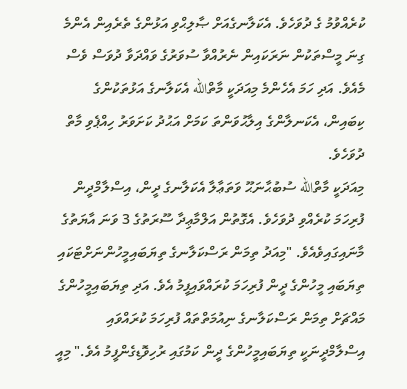ކުރެއްވުމު ގެ ދުވަހެވެ. އެކަލާނގެއަށް ޞާލިޙްވި އަޅުންގެ ތެރެއިން އެންމެ ގިނަ މީސްތަކުން ނަރަކައިން ނެރުއްވާ ސުވަރުގެ ވައްދަވާ ދުވަސް ވެސް މެއެވެ. އަދި ހަމަ އެހެންމެ މިއަދަކީ މާތްالله އެކަލާނގެ އަޅުތަކުންގެ ކިބައިން، އެކަނލާންގެ އިލާޙުވަންތަ ކަމަށް އަޙުދު ކަށަވަރު ހިއްޕެވި މާތް ދުވަހެވެ.
މިއަދަކީ މާތްالله ސުބުޙާނަޙޫ ވަތަޢާލާ އެކަލާނގެ ދީން، އިސްލާމްދީން ފުރިހަމަ ކުރެއްވި ދުވަހެވެ. އެގޮތުން އަލްމާޢިދާ ސޫރަތުގެ 3 ވަނަ އާޔަތުގެ މާނައިގައިވެއެވެ. "މިއަދު ތިމަން ރަސްކަލާނގެ ތިޔަބައިމީހުންނަށްޓަކައި ތިޔަބައި މީހުންގެ ދީން ފުރިހަމަ ކުރައްވައިފީމު އެވެ. އަދި ތިޔަބައިމީހުންގެ މައްޗަށް ތިމަން ރަސްކަލާނގެ ނިއުމަތްތައް ފުރިހަމަ ކުރައްވައި އިސްލާމްދީނަކީ ތިޔަބައިމީހުންގެ ދީން ކަމުގައި ރުހިވޮޑިގެންފީމު އެވެ." މިއީ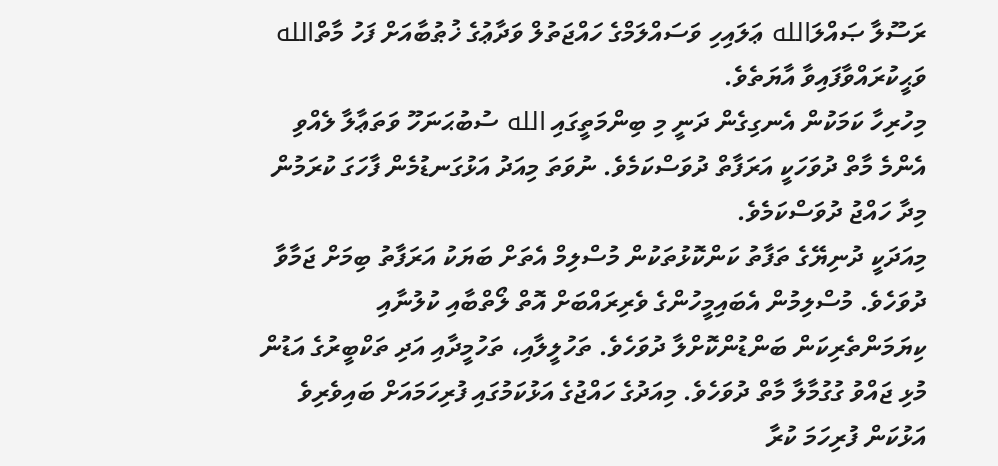ރަސޫލާ ޞައްލަالله ޢަލައިހި ވަސައްލަމްގެ ހައްޖަތުލް ވަދާޢުގެ ޚުޠުބާއަށް ފަހު މާތްالله ވަޙީކުރައްވާފައިވާ އާޔަތެވެ.
މިހުރިހާ ކަމަކުން އެނގިގެން ދަނީ މި ބިންމަތީގައި الله ސުބުޙަނަހޫ ވަތަޢާލާ ލެއްވި އެންމެ މާތް ދުވަހަކީ އަރަފާތް ދުވަސްކަމެވެ. ނުވަތަ މިއަދު އަޅުގަނޑުމެން ފާހަގަ ކުރަމުން މިދާ ހައްޖު ދުވަސްކަމެވެ.
މިއަދަކީ ދުނިޔޭގެ ތަފާތު ކަންކޮޅުތަކުން މުސްލިމް އެތަށް ބަޔަކު އަރަފާތު ބިމަށް ޖަމާވާ ދުވަހެވެ. މުސްލިމުން އެބައިމީހުންގެ ވެރިރައްބަށް އޮތް ލޯތްބާއި ކުލުނާއި ކިޔަމަންތެރިކަން ބަންޑުންކޮށްލާ ދުވަހެވެ. ތަހުލީލާއި، ތަހުމީދާއި އަދި ތަކްބީރުގެ އަޑުން މުޅި ޖައްވު ގުގުމާލާ މާތް ދުވަހެވެ. މިއަދުގެ ހައްޖުގެ އަޅުކަމުގައި ފުރިހަމައަށް ބައިވެރިވެ އަޅުކަން ފުރިހަމަ ކުރާ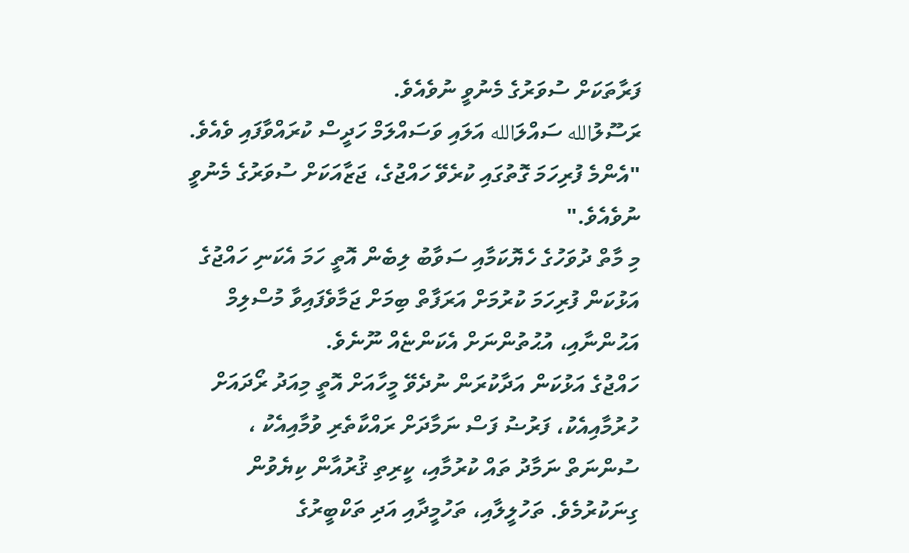ފަރާތަކަށް ސުވަރުގެ މެނުވީ ނުވެއެވެ.
ރަސޫލުالله ސައްލަالله އަލައި ވަސައްލަމް ހަދީސް ކުރައްވާފައި ވެއެވެ. "އެންމެ ފުރިހަމަ ގޮތުގައި ކުރެވޭ ހައްޖުގެ، ޖަޒާއަކަށް ސުވަރުގެ މެނުވީ ނުވެއެވެ."
މި މާތް ދުވަހުގެ ހެޔޮކަމާއި ސަވާބު ލިބެން އޮތީ ހަމަ އެކަނި ހައްޖުގެ އަޅުކަން ފުރިހަމަ ކުރުމަށް އަރަފާތް ބިމަށް ޖަމާވެފައިވާ މުސްލިމް އަޙުންނާއި، އުޙުތުންނަށް އެކަންޏެއް ނޫނެވެ.
ހައްޖުގެ އަޅުކަން އަދާކުރަން ނުދެވޭ މީހާއަށް އޮތީ މިއަދު ރޯދައަށް ހުރުމާއިއެކު، ފަރުޟު ފަސް ނަމާދަށް ރައްކާތެރި ވުމާއިއެކު ، ސުންނަތް ނަމާދު ތައް ކުރުމާއި، ކީރިތި ޤުރުއާން ކިޔެވުން ގިނަކުރުމެވެ. ތަހުލީލާއި، ތަހުމީދާއި އަދި ތަކްބީރުގެ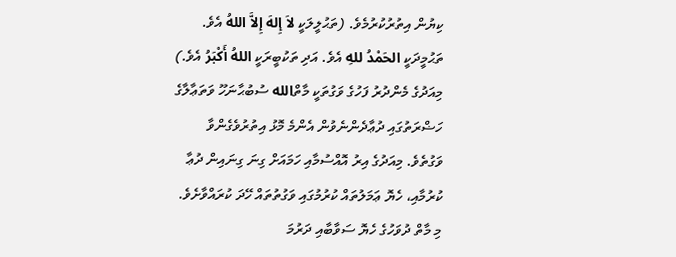ކިޔުން އިތުރުކުރުމެވެ. (ތަޙުލީލަކީ لاَ إِلهَ إِلاَّ اللهُ އެވެ. ތަޙުމީދަކީ الحَمْدُ للهِ އެވެ. އަދި ތަކުބީރަކީ اللهُ أَكْبَرُ އެވެ.)
މިއަދުގެ މެންދުރު ފަހުގެ ވަގުތަކީ މާތްالله ސުބުޙާނަހޫ ވަތަޢާލާގެ ހަޟްރަތުގައި ދުޢާދެންނެވުން އެންމެ މޮޅު އިތުރުވެގެންވާ ވަގުތެވެ. މިއަދުގެ އިރު އޮއްސުމާއި ހަމައަށް ގިނަ ގިނައިން ދުޢާ ކުރުމާއި، ހެޔޮ ޢަމަލުތައް ކުރުމުގައި ވަގުތުތައް ހޭދަ ކުރައްވާށެވެ. މި މާތް ދުވަހުގެ ހެޔޮ ސަވާބާއި ދަރުމަ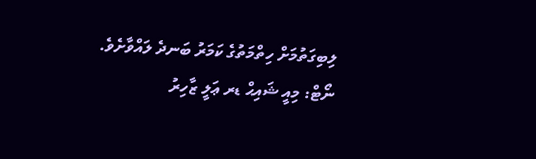ލިބިގަތުމަށް ހިތްމަތުގެ ކަމަރު ބަނދެ ލައްވާށެވެ.
ނޯޓް: މިއީ ޝައިޙް ޑރ ޢަލީ ޒާހިރު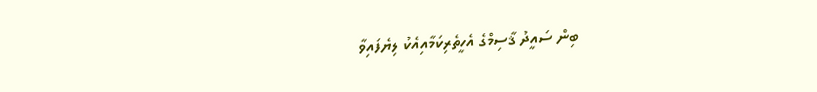ބިން ސައީދު ޤާސިމްގެ އެހީތެރިކަމާއިއެކު ލިޔެފައިވާ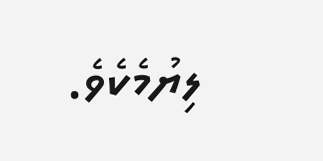ލިޔުމެކެވެ.